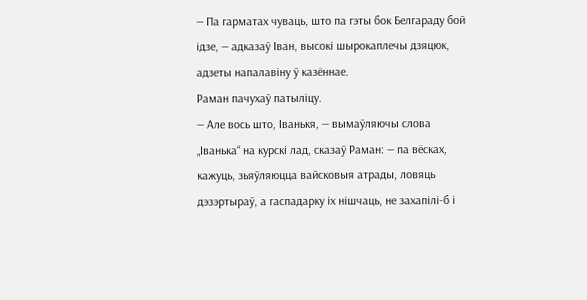— Па гарматах чуваць, што па гэты бок Белгараду бой ідзе, — адказаў Іван, высокі шырокаплечы дзяцюк, адзеты напалавіну ў казённае.
Раман пачухаў патыліцу.
— Але вось што, Іванькя, — вымаўляючы слова „Іванька“ на курскі лад, сказаў Раман: — па вёсках, кажуць, зьяўляюцца вайсковыя атрады, ловяць дэзэртыраў, а гаспадарку іх нішчаць, не захапілі-б і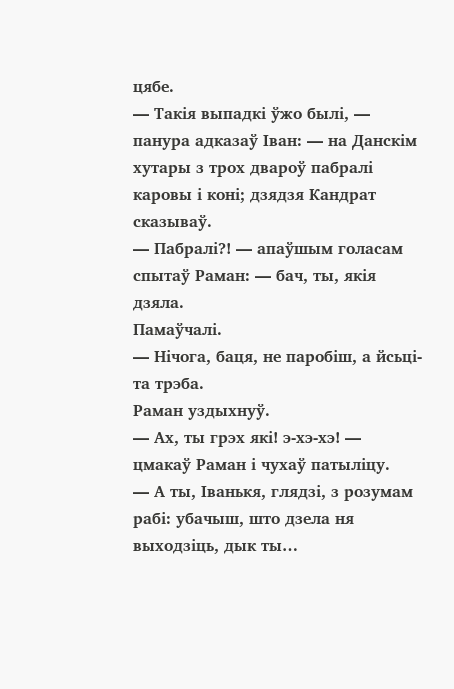цябе.
— Такія выпадкі ўжо былі, — панура адказаў Іван: — на Данскім хутары з трох двароў пабралі каровы і коні; дзядзя Кандрат сказываў.
— Пабралі?! — апаўшым голасам спытаў Раман: — бач, ты, якія дзяла.
Памаўчалі.
— Нічога, баця, не паробіш, а йсьці-та трэба.
Раман уздыхнуў.
— Ах, ты грэх які! э-хэ-хэ! — цмакаў Раман і чухаў патыліцу.
— А ты, Іванькя, глядзі, з розумам рабі: убачыш, што дзела ня выходзіць, дык ты…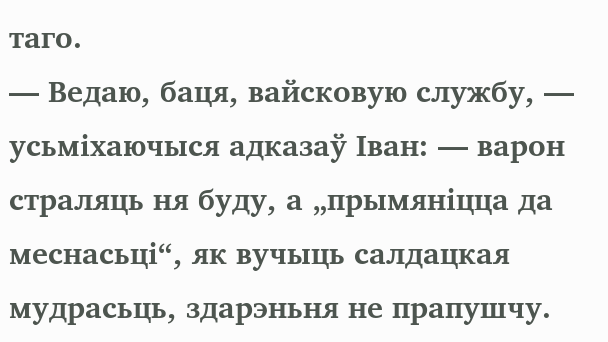таго.
— Ведаю, баця, вайсковую службу, — усьміхаючыся адказаў Іван: — варон страляць ня буду, а „прымяніцца да меснасьці“, як вучыць салдацкая мудрасьць, здарэньня не прапушчу.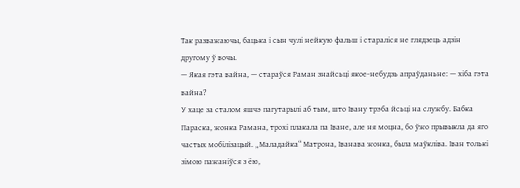Так разважаючы, бацька і сын чулі нейкую фальш і стараліся не глядзець адзін другому ў вочы.
— Якая гэта вайна, — стараўся Раман знайсьці якое-небудзь апраўданьне: — хіба гэта вайна?
У хаце за сталом яшчэ пагутарылі аб тым, што Івану трэба йсьці на службу. Бабка Параска, жонка Рамана, трохі плакала па Іване, але ня моцна, бо ўжо прывыкла да яго частых мобілізацый. „Маладайка“ Матрона, Іванава жонка, была маўкліва. Іван толькі зімою пажаніўся з ёю,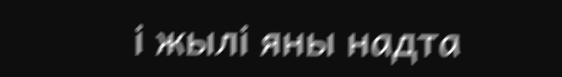і жылі яны надта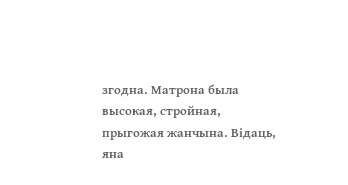згодна. Матрона была высокая, стройная, прыгожая жанчына. Відаць, яна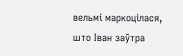вельмі маркоцілася, што Іван заўтра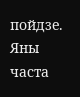пойдзе. Яны часта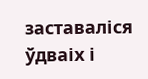заставаліся ўдваіх і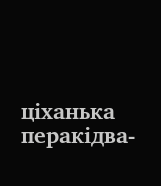ціханька перакідва-